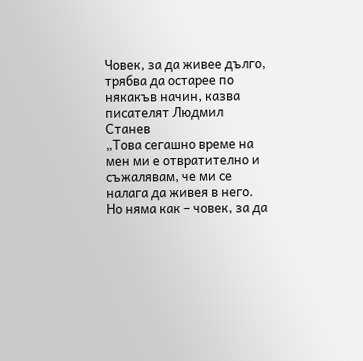Човек, за да живее дълго, трябва да остарее по някакъв начин, казва писателят Людмил Станев
„Това сегашно време на мен ми е отвратително и съжалявам, че ми се налага да живея в него. Но няма как – човек, за да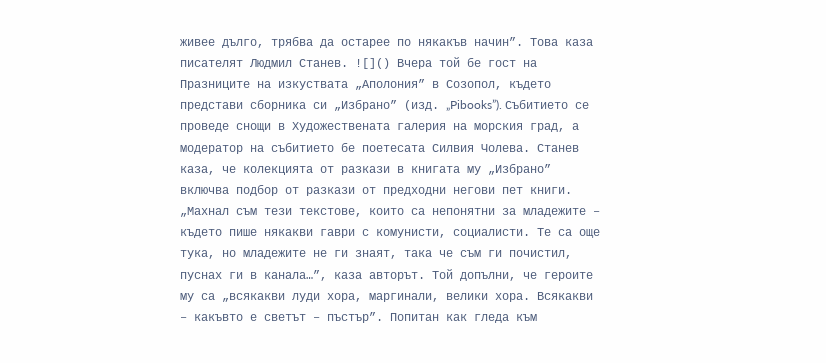живее дълго, трябва да остарее по някакъв начин”. Това каза писателят Людмил Станев. ![]() Вчера той бе гост на Празниците на изкуствата „Аполония” в Созопол, където представи сборника си „Избрано” (изд. „Pibooks”). Събитието се проведе снощи в Художествената галерия на морския град, а модератор на събитието бе поетесата Силвия Чолева. Станев каза, че колекцията от разкази в книгата му „Избрано” включва подбор от разкази от предходни негови пет книги. „Махнал съм тези текстове, които са непонятни за младежите – където пише някакви гаври с комунисти, социалисти. Те са още тука, но младежите не ги знаят, така че съм ги почистил, пуснах ги в канала…”, каза авторът. Той допълни, че героите му са „всякакви луди хора, маргинали, велики хора. Всякакви – какъвто е светът – пъстър”. Попитан как гледа към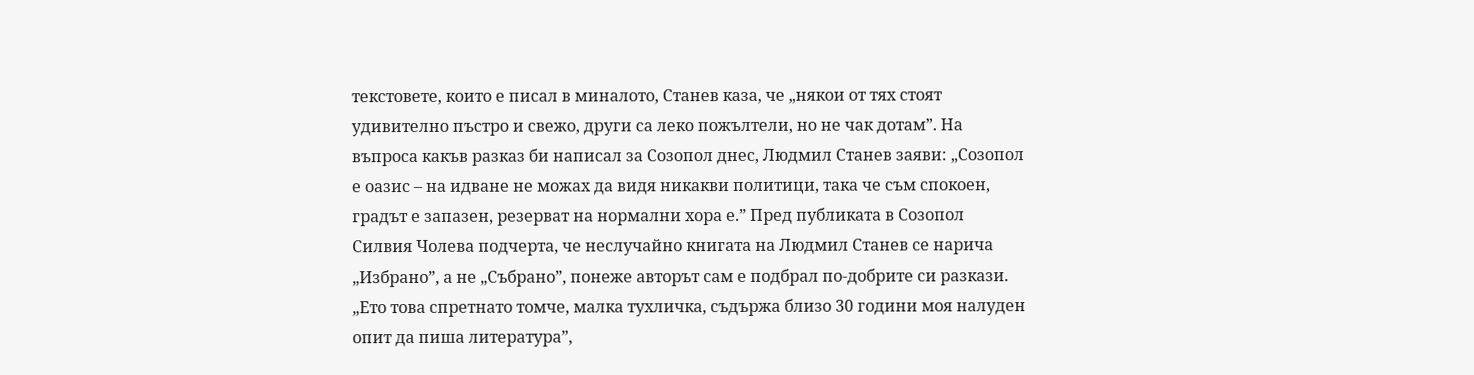текстовете, които е писал в миналото, Станев каза, че „някои от тях стоят удивително пъстро и свежо, други са леко пожълтели, но не чак дотам”. На въпроса какъв разказ би написал за Созопол днес, Людмил Станев заяви: „Созопол е оазис – на идване не можах да видя никакви политици, така че съм спокоен, градът е запазен, резерват на нормални хора е.” Пред публиката в Созопол Силвия Чолева подчерта, че неслучайно книгата на Людмил Станев се нарича „Избрано”, а не „Събрано”, понеже авторът сам е подбрал по-добрите си разкази. „Ето това спретнато томче, малка тухличка, съдържа близо 30 години моя налуден опит да пиша литература”,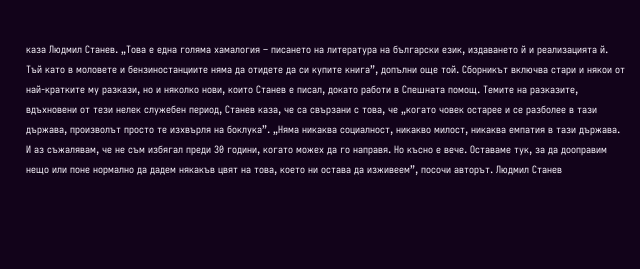каза Людмил Станев. „Това е една голяма хамалогия – писането на литература на български език, издаването й и реализацията й. Тъй като в моловете и бензиностанциите няма да отидете да си купите книга”, допълни още той. Сборникът включва стари и някои от най-кратките му разкази, но и няколко нови, които Станев е писал, докато работи в Спешната помощ. Темите на разказите, вдъхновени от тези нелек служебен период, Станев каза, че са свързани с това, че „когато човек остарее и се разболее в тази държава, произволът просто те изхвърля на боклука”. „Няма никаква социалност, никакво милост, никаква емпатия в тази държава. И аз съжалявам, че не съм избягал преди 30 години, когато можех да го направя. Но късно е вече. Оставаме тук, за да дооправим нещо или поне нормално да дадем някакъв цвят на това, което ни остава да изживеем”, посочи авторът. Людмил Станев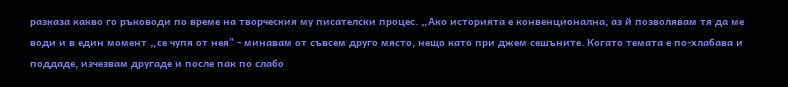разказа какво го ръководи по време на творческия му писателски процес. „Ако историята е конвенционална, аз й позволявам тя да ме води и в един момент „се чупя от нея" - минавам от съвсем друго място, нещо като при джем сешъните. Когато темата е по-хлабава и поддаде, изчезвам другаде и после пак по слабо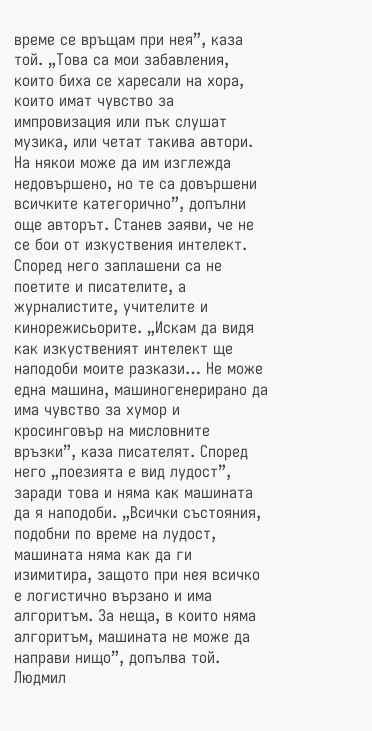време се връщам при нея”, каза той. „Това са мои забавления, които биха се харесали на хора, които имат чувство за импровизация или пък слушат музика, или четат такива автори. На някои може да им изглежда недовършено, но те са довършени всичките категорично”, допълни още авторът. Станев заяви, че не се бои от изкуствения интелект. Според него заплашени са не поетите и писателите, а журналистите, учителите и кинорежисьорите. „Искам да видя как изкуственият интелект ще наподоби моите разкази… Не може една машина, машиногенерирано да има чувство за хумор и кросинговър на мисловните връзки”, каза писателят. Според него „поезията е вид лудост”, заради това и няма как машината да я наподоби. „Всички състояния, подобни по време на лудост, машината няма как да ги изимитира, защото при нея всичко е логистично вързано и има алгоритъм. За неща, в които няма алгоритъм, машината не може да направи нищо”, допълва той. Людмил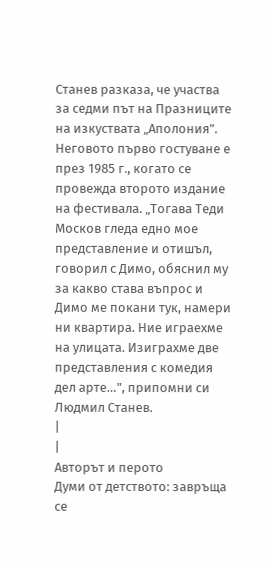Станев разказа, че участва за седми път на Празниците на изкуствата „Аполония”. Неговото първо гостуване е през 1985 г., когато се провежда второто издание на фестивала. „Тогава Теди Москов гледа едно мое представление и отишъл, говорил с Димо, обяснил му за какво става въпрос и Димо ме покани тук, намери ни квартира. Ние играехме на улицата. Изиграхме две представления с комедия дел арте…”, припомни си Людмил Станев.
|
|
Авторът и перото
Думи от детството: завръща се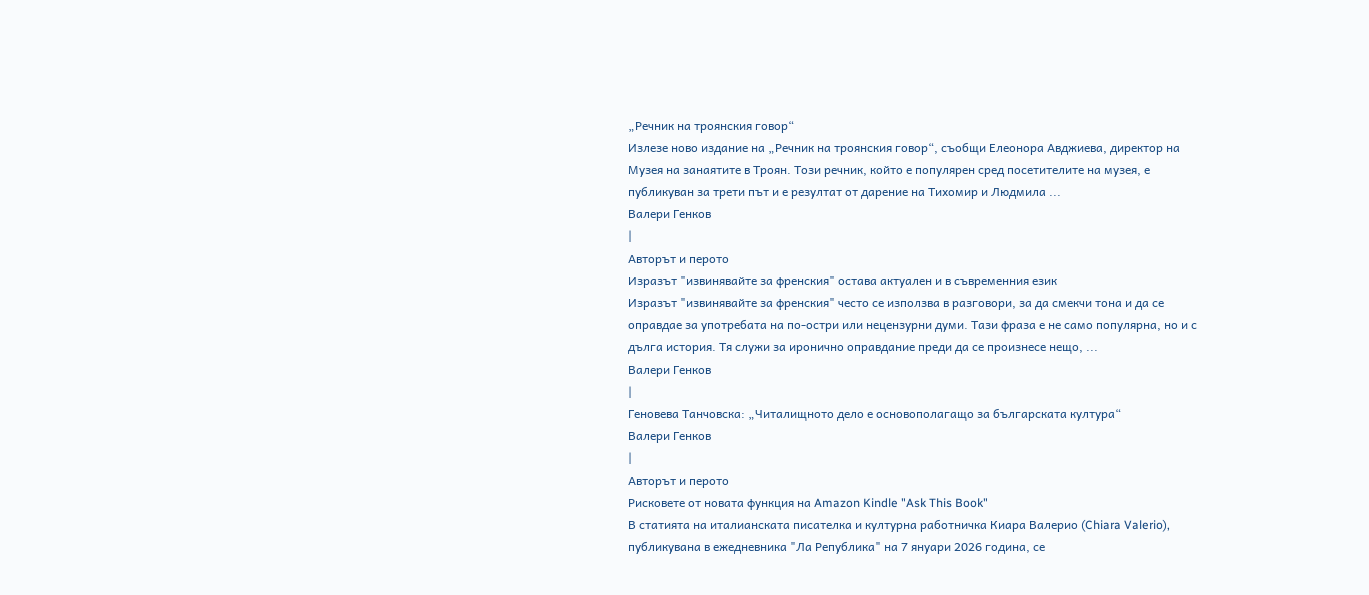„Речник на троянския говор“
Излезе ново издание на „Речник на троянския говор“, съобщи Елеонора Авджиева, директор на Музея на занаятите в Троян. Този речник, който е популярен сред посетителите на музея, е публикуван за трети път и е резултат от дарение на Тихомир и Людмила ...
Валери Генков
|
Авторът и перото
Изразът "извинявайте за френския" остава актуален и в съвременния език
Изразът "извинявайте за френския" често се използва в разговори, за да смекчи тона и да се оправдае за употребата на по-остри или нецензурни думи. Тази фраза е не само популярна, но и с дълга история. Тя служи за иронично оправдание преди да се произнесе нещо, ...
Валери Генков
|
Геновева Танчовска: „Читалищното дело е основополагащо за българската култура“
Валери Генков
|
Авторът и перото
Рисковете от новата функция на Amazon Kindle "Ask This Book"
В статията на италианската писателка и културна работничка Киара Валерио (Chiara Valerio), публикувана в ежедневника "Ла Република" на 7 януари 2026 година, се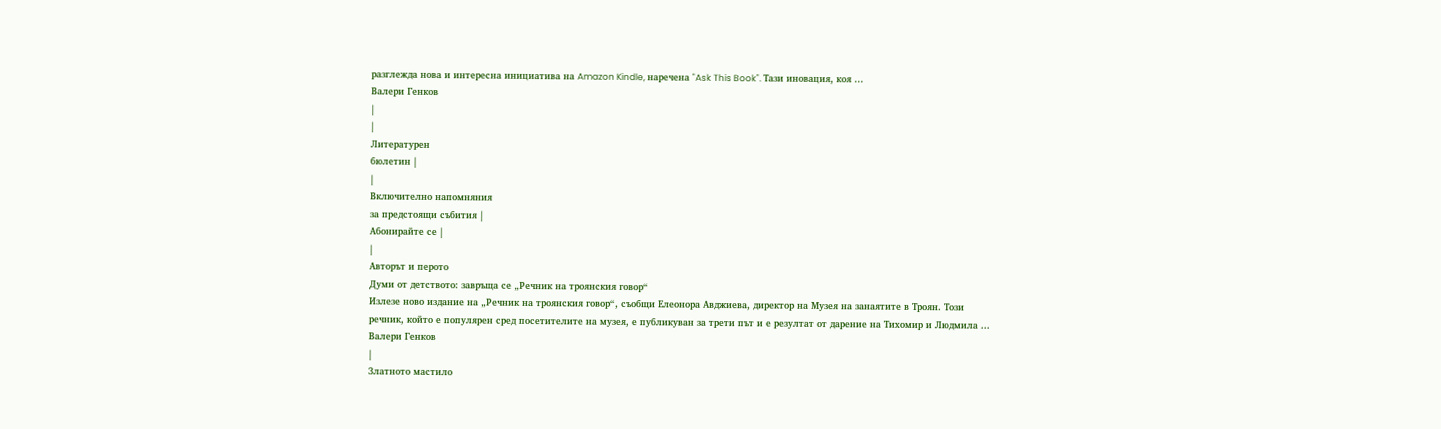разглежда нова и интересна инициатива на Amazon Kindle, наречена "Ask This Book". Тази иновация, коя ...
Валери Генков
|
|
Литературен
бюлетин |
|
Включително напомняния
за предстоящи събития |
Абонирайте се |
|
Авторът и перото
Думи от детството: завръща се „Речник на троянския говор“
Излезе ново издание на „Речник на троянския говор“, съобщи Елеонора Авджиева, директор на Музея на занаятите в Троян. Този речник, който е популярен сред посетителите на музея, е публикуван за трети път и е резултат от дарение на Тихомир и Людмила ...
Валери Генков
|
Златното мастило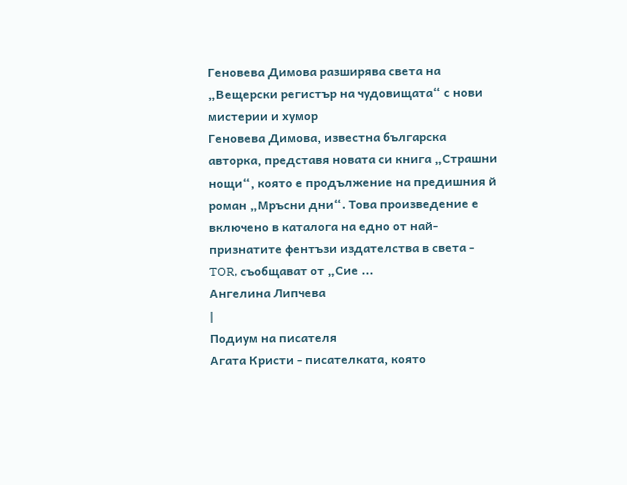Геновева Димова разширява света на „Вещерски регистър на чудовищата“ с нови мистерии и хумор
Геновева Димова, известна българска авторка, представя новата си книга „Страшни нощи“, която е продължение на предишния й роман „Мръсни дни“. Това произведение е включено в каталога на едно от най-признатите фентъзи издателства в света - TOR, съобщават от „Сие ...
Ангелина Липчева
|
Подиум на писателя
Агата Кристи - писателката, която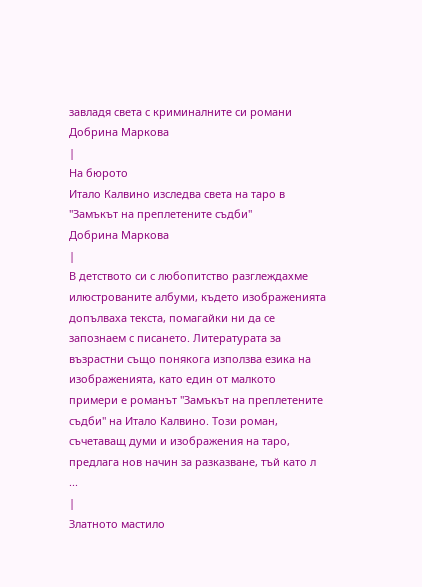завладя света с криминалните си романи
Добрина Маркова
|
На бюрото
Итало Калвино изследва света на таро в "Замъкът на преплетените съдби"
Добрина Маркова
|
В детството си с любопитство разглеждахме илюстрованите албуми, където изображенията допълваха текста, помагайки ни да се запознаем с писането. Литературата за възрастни също понякога използва езика на изображенията, като един от малкото примери е романът "Замъкът на преплетените съдби" на Итало Калвино. Този роман, съчетаващ думи и изображения на таро, предлага нов начин за разказване, тъй като л ...
|
Златното мастило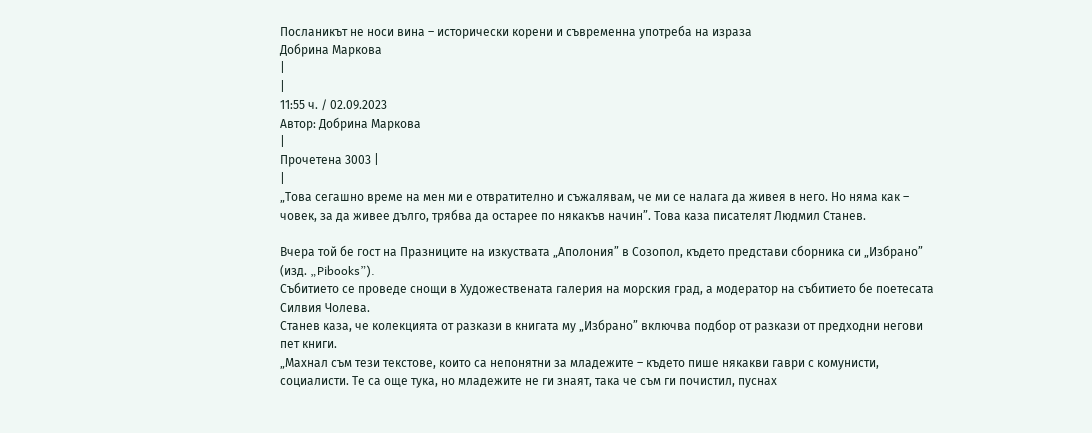Посланикът не носи вина – исторически корени и съвременна употреба на израза
Добрина Маркова
|
|
11:55 ч. / 02.09.2023
Автор: Добрина Маркова
|
Прочетена 3003 |
|
„Това сегашно време на мен ми е отвратително и съжалявам, че ми се налага да живея в него. Но няма как – човек, за да живее дълго, трябва да остарее по някакъв начин”. Това каза писателят Людмил Станев.

Вчера той бе гост на Празниците на изкуствата „Аполония” в Созопол, където представи сборника си „Избрано” (изд. „Pibooks”).
Събитието се проведе снощи в Художествената галерия на морския град, а модератор на събитието бе поетесата Силвия Чолева.
Станев каза, че колекцията от разкази в книгата му „Избрано” включва подбор от разкази от предходни негови пет книги.
„Махнал съм тези текстове, които са непонятни за младежите – където пише някакви гаври с комунисти, социалисти. Те са още тука, но младежите не ги знаят, така че съм ги почистил, пуснах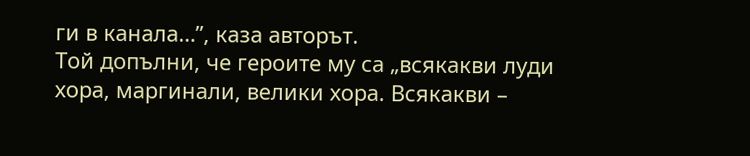ги в канала…”, каза авторът.
Той допълни, че героите му са „всякакви луди хора, маргинали, велики хора. Всякакви –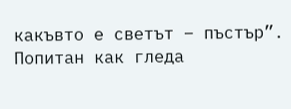какъвто е светът – пъстър”.
Попитан как гледа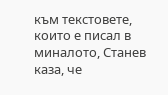към текстовете, които е писал в миналото, Станев каза, че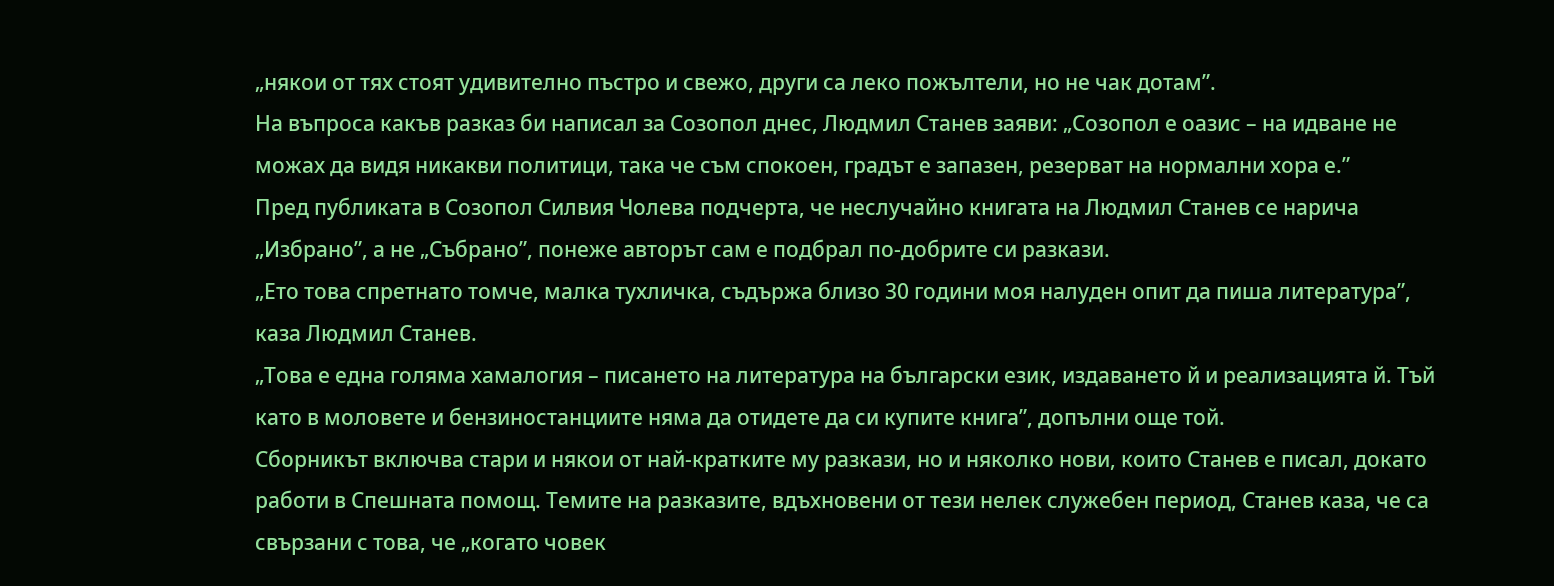„някои от тях стоят удивително пъстро и свежо, други са леко пожълтели, но не чак дотам”.
На въпроса какъв разказ би написал за Созопол днес, Людмил Станев заяви: „Созопол е оазис – на идване не можах да видя никакви политици, така че съм спокоен, градът е запазен, резерват на нормални хора е.”
Пред публиката в Созопол Силвия Чолева подчерта, че неслучайно книгата на Людмил Станев се нарича „Избрано”, а не „Събрано”, понеже авторът сам е подбрал по-добрите си разкази.
„Ето това спретнато томче, малка тухличка, съдържа близо 30 години моя налуден опит да пиша литература”, каза Людмил Станев.
„Това е една голяма хамалогия – писането на литература на български език, издаването й и реализацията й. Тъй като в моловете и бензиностанциите няма да отидете да си купите книга”, допълни още той.
Сборникът включва стари и някои от най-кратките му разкази, но и няколко нови, които Станев е писал, докато работи в Спешната помощ. Темите на разказите, вдъхновени от тези нелек служебен период, Станев каза, че са свързани с това, че „когато човек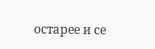остарее и се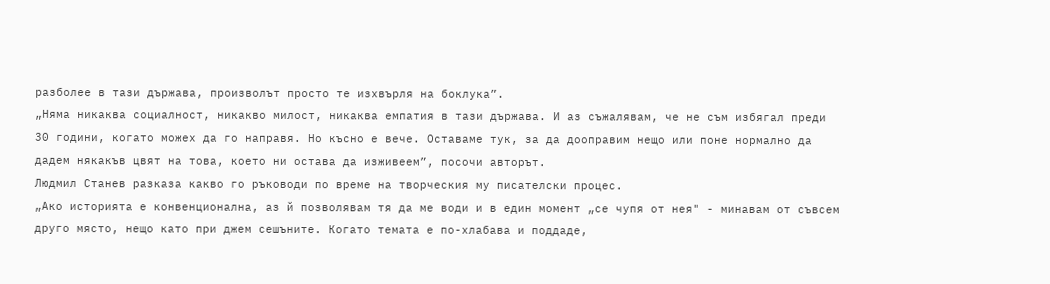разболее в тази държава, произволът просто те изхвърля на боклука”.
„Няма никаква социалност, никакво милост, никаква емпатия в тази държава. И аз съжалявам, че не съм избягал преди 30 години, когато можех да го направя. Но късно е вече. Оставаме тук, за да дооправим нещо или поне нормално да дадем някакъв цвят на това, което ни остава да изживеем”, посочи авторът.
Людмил Станев разказа какво го ръководи по време на творческия му писателски процес.
„Ако историята е конвенционална, аз й позволявам тя да ме води и в един момент „се чупя от нея" - минавам от съвсем друго място, нещо като при джем сешъните. Когато темата е по-хлабава и поддаде,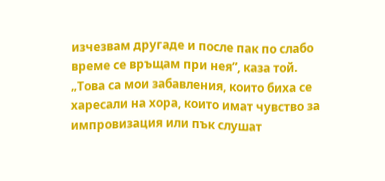изчезвам другаде и после пак по слабо време се връщам при нея”, каза той.
„Това са мои забавления, които биха се харесали на хора, които имат чувство за импровизация или пък слушат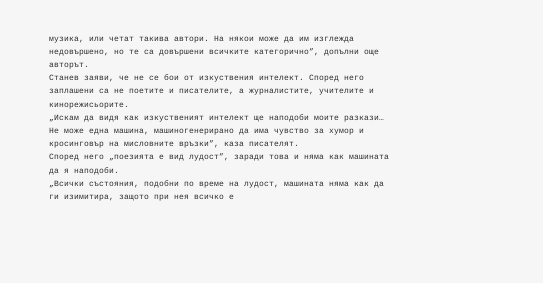музика, или четат такива автори. На някои може да им изглежда недовършено, но те са довършени всичките категорично”, допълни още авторът.
Станев заяви, че не се бои от изкуствения интелект. Според него заплашени са не поетите и писателите, а журналистите, учителите и кинорежисьорите.
„Искам да видя как изкуственият интелект ще наподоби моите разкази… Не може една машина, машиногенерирано да има чувство за хумор и кросинговър на мисловните връзки”, каза писателят.
Според него „поезията е вид лудост”, заради това и няма как машината да я наподоби.
„Всички състояния, подобни по време на лудост, машината няма как да ги изимитира, защото при нея всичко е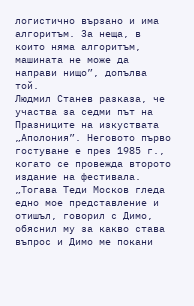логистично вързано и има алгоритъм. За неща, в които няма алгоритъм, машината не може да направи нищо”, допълва той.
Людмил Станев разказа, че участва за седми път на Празниците на изкуствата „Аполония”. Неговото първо гостуване е през 1985 г., когато се провежда второто издание на фестивала.
„Тогава Теди Москов гледа едно мое представление и отишъл, говорил с Димо, обяснил му за какво става въпрос и Димо ме покани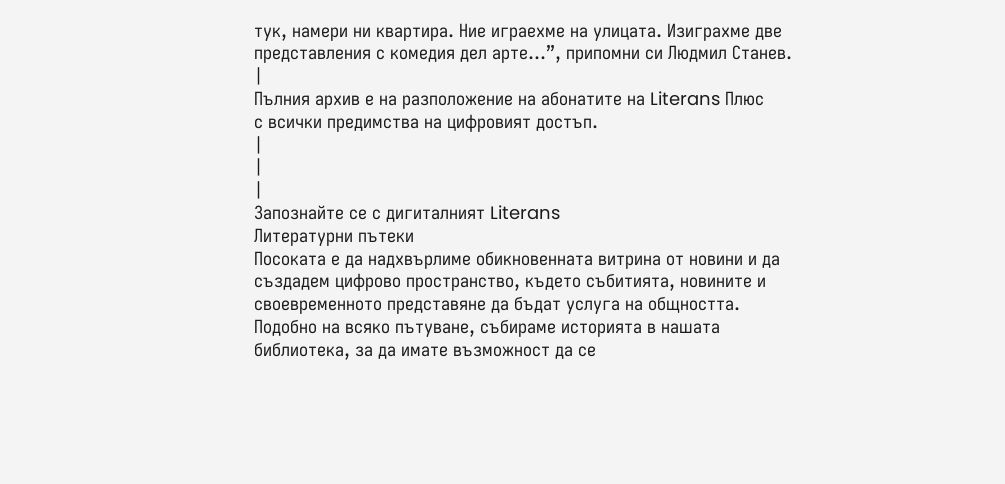тук, намери ни квартира. Ние играехме на улицата. Изиграхме две представления с комедия дел арте…”, припомни си Людмил Станев.
|
Пълния архив е на разположение на абонатите на Literans Плюс
с всички предимства на цифровият достъп.
|
|
|
Запознайте се с дигиталният Literans
Литературни пътеки
Посоката е да надхвърлиме обикновенната витрина от новини и да създадем цифрово пространство, където събитията, новините и своевременното представяне да бъдат услуга на общността. Подобно на всяко пътуване, събираме историята в нашата библиотека, за да имате възможност да се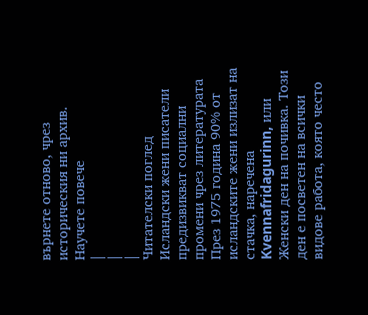върнете отново, чрез историческия ни архив.
Научете повече
|
|
|
Читателски поглед
Исландски жени писатели предизвикват социални промени чрез литературата
През 1975 година 90% от исландските жени излизат на стачка, наречена Kvennafridagurinn, или Женски ден на почивка. Този ден е посветен на всички видове работа, която често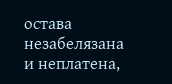остава незабелязана и неплатена,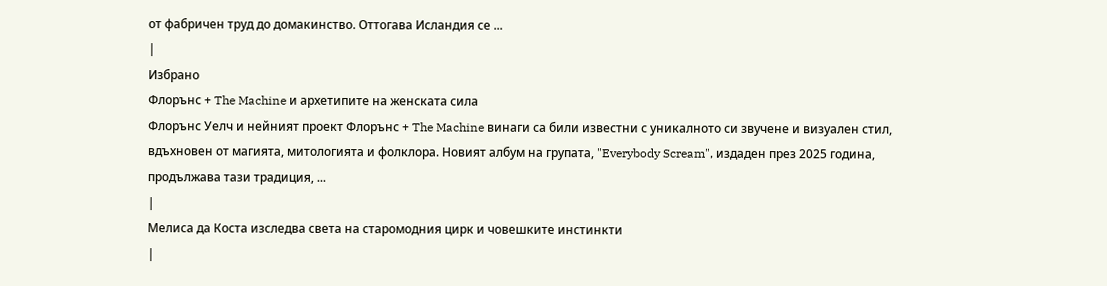от фабричен труд до домакинство. Оттогава Исландия се ...
|
Избрано
Флорънс + The Machine и архетипите на женската сила
Флорънс Уелч и нейният проект Флорънс + The Machine винаги са били известни с уникалното си звучене и визуален стил, вдъхновен от магията, митологията и фолклора. Новият албум на групата, "Everybody Scream", издаден през 2025 година, продължава тази традиция, ...
|
Мелиса да Коста изследва света на старомодния цирк и човешките инстинкти
|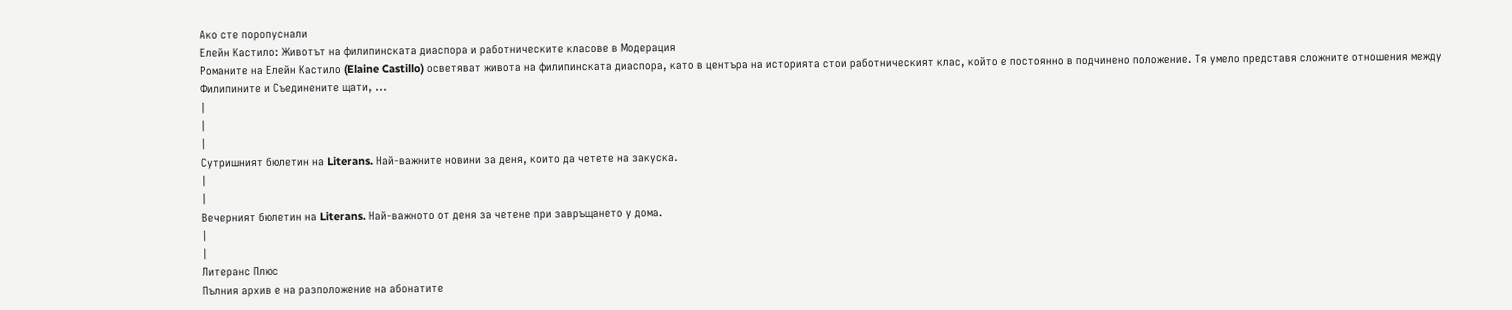Ако сте поропуснали
Елейн Кастило: Животът на филипинската диаспора и работническите класове в Модерация
Романите на Елейн Кастило (Elaine Castillo) осветяват живота на филипинската диаспора, като в центъра на историята стои работническият клас, който е постоянно в подчинено положение. Тя умело представя сложните отношения между Филипините и Съединените щати, ...
|
|
|
Сутришният бюлетин на Literans. Най-важните новини за деня, които да четете на закуска.
|
|
Вечерният бюлетин на Literans. Най-важното от деня за четене при завръщането у дома.
|
|
Литеранс Плюс
Пълния архив е на разположение на абонатите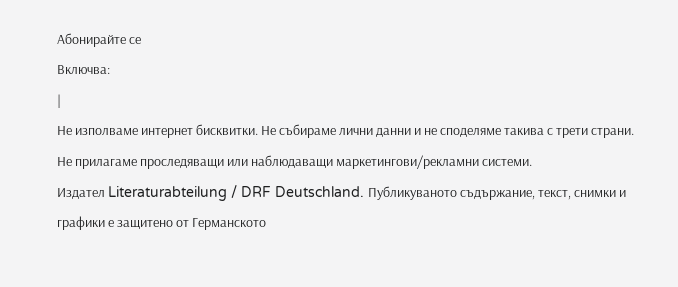Абонирайте се
Включва:
|
Не изполваме интернет бисквитки. Не събираме лични данни и не споделяме такива с трети страни. Не прилагаме проследяващи или наблюдаващи маркетингови/рекламни системи.
Издател Literaturabteilung / DRF Deutschland. Публикуваното съдържание, текст, снимки и графики е защитено от Германското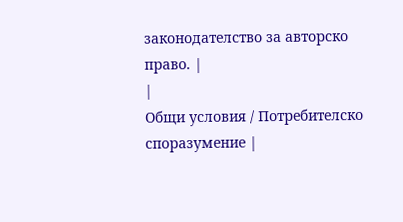законодателство за авторско право. |
|
Общи условия / Потребителско споразумение |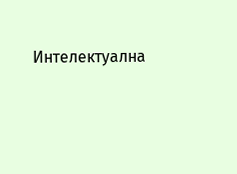Интелектуална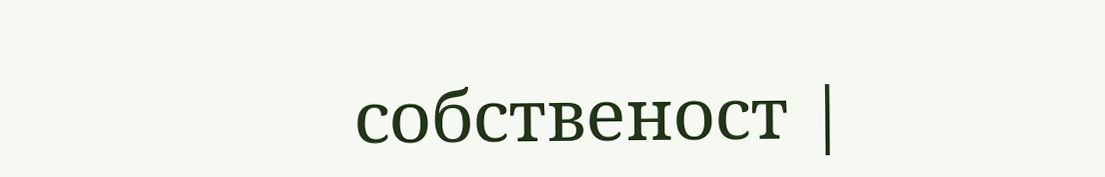собственост |